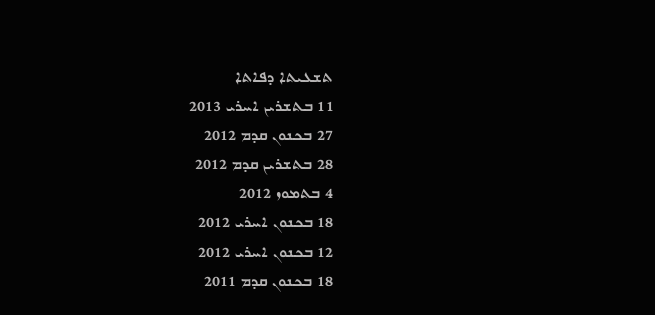ܬܫܥܝܬܐ ܕܦܐܬܐ
11 ܒܬܫܪܝܢ ܐܚܪܝ 2013
27 ܒܟܢܘܢ ܩܕܡ 2012
28 ܒܬܫܪܝܢ ܩܕܡ 2012
4 ܒܬܡܘܙ 2012
18 ܒܟܢܘܢ ܐܚܪܝ 2012
12 ܒܟܢܘܢ ܐܚܪܝ 2012
18 ܒܟܢܘܢ ܩܕܡ 2011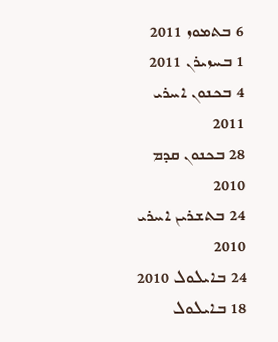6 ܒܬܡܘܙ 2011
1 ܒܚܙܝܪܢ 2011
4 ܒܟܢܘܢ ܐܚܪܝ 2011
28 ܒܟܢܘܢ ܩܕܡ 2010
24 ܒܬܫܪܝܢ ܐܚܪܝ 2010
24 ܒܐܝܠܘܠ 2010
18 ܒܐܝܠܘܠ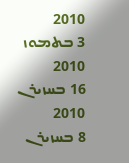2010
3 ܒܬܡܘܙ 2010
16 ܒܚܙܝܪܢ 2010
8 ܒܚܙܝܪܢ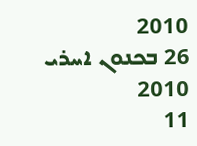2010
26 ܒܟܢܘܢ ܐܚܪܝ 2010
11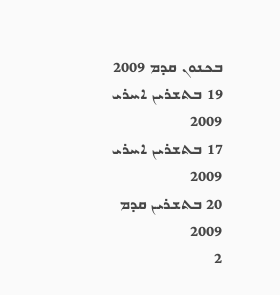ܒܟܢܘܢ ܩܕܡ 2009
19 ܒܬܫܪܝܢ ܐܚܪܝ 2009
17 ܒܬܫܪܝܢ ܐܚܪܝ 2009
20 ܒܬܫܪܝܢ ܩܕܡ 2009
2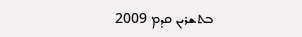ܒܬܫܪܝܢ ܩܕܡ 2009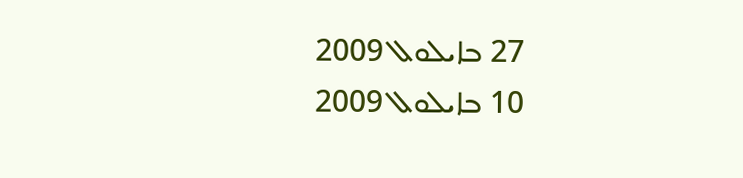27 ܒܐܝܠܘܠ 2009
10 ܒܐܝܠܘܠ 2009